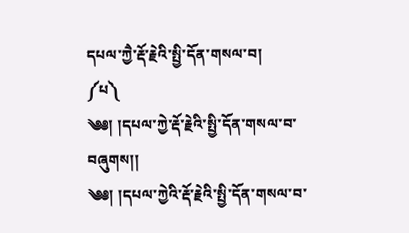དཔལ་ཀྱཻ་རྡོ་རྗེའི་སྤྱི་དོན་གསལ་བ།
༼པ༽
༄༅། །དཔལ་ཀྱེ་རྡོ་རྗེའི་སྤྱི་དོན་གསལ་བ་བཞུགས།།
༄༅། །དཔལ་ཀྱེའི་རྡོ་རྗེའི་སྤྱི་དོན་གསལ་བ་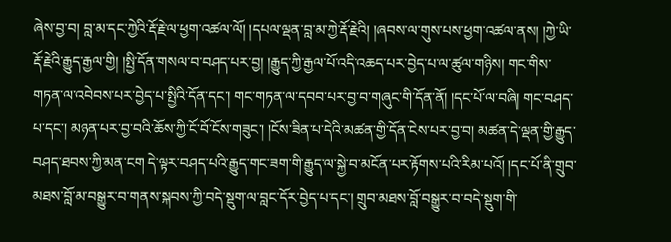ཞེས་བྱ་བ། བླ་མ་དང་ཀྱེའི་རྡོ་རྗེ་ལ་ཕྱག་འཚལ་ལོ། །དཔལ་ལྡན་བླ་མ་ཀྱེ་རྡོ་རྗེའི། །ཞབས་ལ་གུས་པས་ཕྱག་འཚལ་ནས། །ཀྱེ་ཡི་རྡོ་རྗེའི་རྒྱུད་རྒྱལ་གྱི། །སྤྱི་དོན་གསལ་བ་བཤད་པར་བྱ། །རྒྱུད་ཀྱི་རྒྱལ་པོ་འདི་འཆད་པར་བྱེད་པ་ལ་ཚུལ་གཉིས། གང་གིས་གཏན་ལ་འབེབས་པར་བྱེད་པ་སྤྱིའི་དོན་དང་། གང་གཏན་ལ་དབབ་པར་བྱ་བ་གཞུང་གི་དོན་ནོ། །དང་པོ་ལ་བཞི། གང་བཤད་པ་དང་། མཉན་པར་བྱ་བའི་ཆོས་ཀྱི་ངོ་བོ་ངོས་གཟུང་། །ངོས་ཟིན་པ་དེའི་མཚན་གྱི་དོན་ངེས་པར་བྱ་བ། མཚན་དེ་ལྡན་གྱི་རྒྱུད་བཤད་ཐབས་ཀྱི་མན་ངག དེ་ལྟར་བཤད་པའི་རྒྱུད་གང་ཟག་གི་རྒྱུད་ལ་སྐྱེ་བ་མངོན་པར་རྟོགས་པའི་རིམ་པའོ། །དང་པོ་ནི་གྲུབ་མཐས་བློ་མ་བསྒྱུར་བ་གནས་སྐབས་ཀྱི་བདེ་སྡུག་ལ་བླང་དོར་བྱེད་པ་དང་། གྲུབ་མཐས་བློ་བསྒྱུར་བ་བདེ་སྡུག་གི་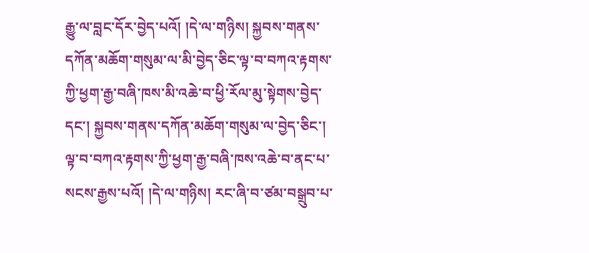རྒྱུ་ལ་བླང་དོར་བྱེད་པའོ། །དེ་ལ་གཉིས། སྐྱབས་གནས་དཀོན་མཆོག་གསུམ་ལ་མི་བྱེད་ཅིང་ལྟ་བ་བཀའ་རྟགས་ཀྱི་ཕྱག་རྒྱ་བཞི་ཁས་མི་འཆེ་བ་ཕྱི་རོལ་མུ་སྟེགས་བྱེད་དང་། སྐྱབས་གནས་དཀོན་མཆོག་གསུམ་ལ་བྱེད་ཅིང་། ལྟ་བ་བཀའ་རྟགས་ཀྱི་ཕྱག་རྒྱ་བཞི་ཁས་འཆེ་བ་ནང་པ་སངས་རྒྱས་པའོ། །དེ་ལ་གཉིས། རང་ཞི་བ་ཙམ་བསྒྲུབ་པ་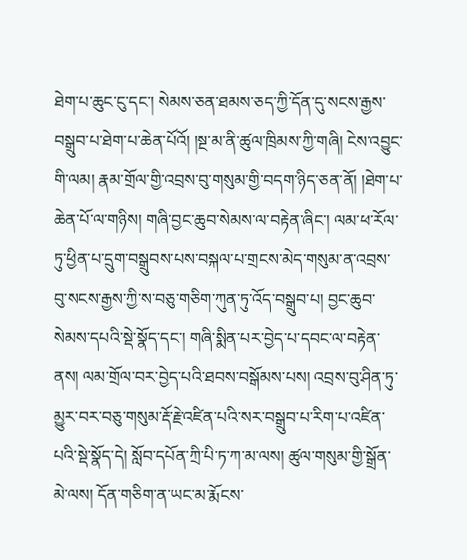ཐེག་པ་ཆུང་ངུ་དང་། སེམས་ཅན་ཐམས་ཅད་ཀྱི་དོན་དུ་སངས་རྒྱས་བསྒྲུབ་པ་ཐེག་པ་ཆེན་པོའོ། །སྔ་མ་ནི་ཚུལ་ཁྲིམས་ཀྱི་གཞི། ངེས་འབྱུང་གི་ལམ། རྣམ་གྲོལ་གྱི་འབྲས་བུ་གསུམ་གྱི་བདག་ཉིད་ཅན་ནོ། །ཐེག་པ་ཆེན་པོ་ལ་གཉིས། གཞི་བྱང་ཆུབ་སེམས་ལ་བརྟེན་ཞིང་། ལམ་ཕ་རོལ་ཏུ་ཕྱིན་པ་དྲུག་བསྒྲུབས་པས་བསྐལ་པ་གྲངས་མེད་གསུམ་ན་འབྲས་བུ་སངས་རྒྱས་ཀྱི་ས་བཅུ་གཅིག་ཀུན་ཏུ་འོད་བསྒྲུབ་པ། བྱང་ཆུབ་སེམས་དཔའི་སྡེ་སྣོད་དང་། གཞི་སྨིན་པར་བྱེད་པ་དབང་ལ་བརྟེན་ནས། ལམ་གྲོལ་བར་བྱེད་པའི་ཐབས་བསྒོམས་པས། འབྲས་བུ་ཤིན་ཏུ་མྱུར་བར་བཅུ་གསུམ་རྡོ་རྗེ་འཛིན་པའི་སར་བསྒྲུབ་པ་རིག་པ་འཛིན་པའི་སྡེ་སྣོད་དེ། སློབ་དཔོན་ཀྲི་པི་ཏ་ཀ་མ་ལས། ཚུལ་གསུམ་གྱི་སྒྲོན་མེ་ལས། དོན་གཅིག་ན་ཡང་མ་རྨོངས་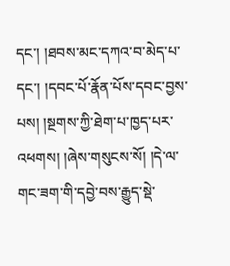དང་། །ཐབས་མང་དཀའ་བ་མེད་པ་དང་། །དབང་པོ་རྣོན་པོས་དབང་བྱས་པས། །སྔགས་ཀྱི་ཐེག་པ་ཁྱད་པར་འཕགས། །ཞེས་གསུངས་སོ། །དེ་ལ་གང་ཟག་གི་དབྱེ་བས་རྒྱུད་སྡེ་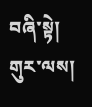བཞི་སྟེ། གུར་ལས།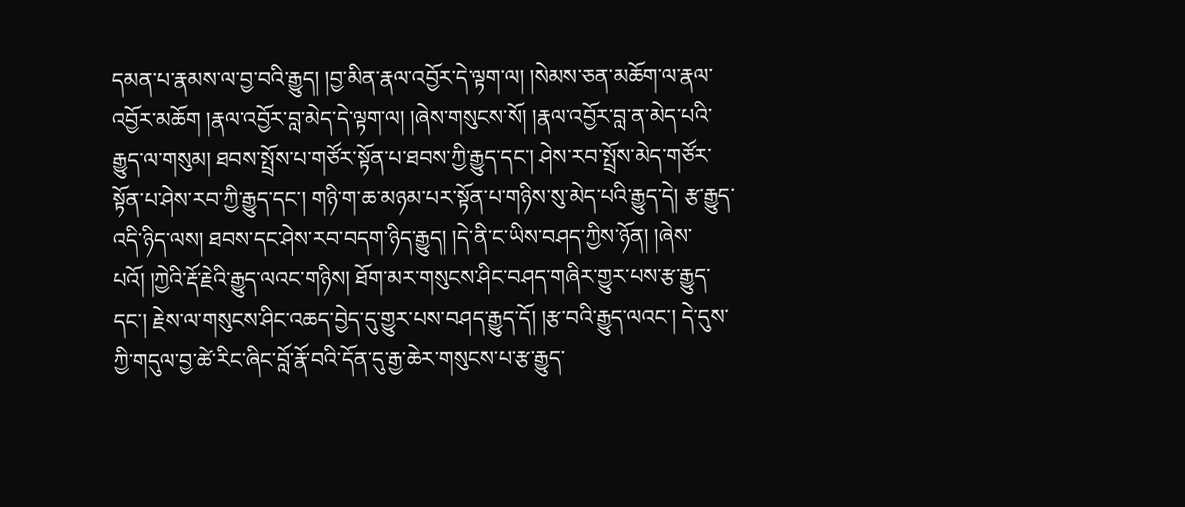དམན་པ་རྣམས་ལ་བྱ་བའི་རྒྱུད། །བྱ་མིན་རྣལ་འབྱོར་དེ་ལྟག་ལ། །སེམས་ཅན་མཆོག་ལ་རྣལ་འབྱོར་མཆོག །རྣལ་འབྱོར་བླ་མེད་དེ་ལྟག་ལ། །ཞེས་གསུངས་སོ། །རྣལ་འབྱོར་བླ་ན་མེད་པའི་རྒྱུད་ལ་གསུམ། ཐབས་སྤྲོས་པ་གཙོར་སྟོན་པ་ཐབས་ཀྱི་རྒྱུད་དང་། ཤེས་རབ་སྤྲོས་མེད་གཙོར་སྟོན་པ་ཤེས་རབ་ཀྱི་རྒྱུད་དང་། གཉི་ག་ཆ་མཉམ་པར་སྟོན་པ་གཉིས་སུ་མེད་པའི་རྒྱུད་དེ། རྩ་རྒྱུད་འདི་ཉིད་ལས། ཐབས་དང་ཤེས་རབ་བདག་ཉིད་རྒྱུད། །དེ་ནི་ང་ཡིས་བཤད་ཀྱིས་ཉོན། །ཞེས་པའོ། །ཀྱེའི་རྡོ་རྗེའི་རྒྱུད་ལའང་གཉིས། ཐོག་མར་གསུངས་ཤིང་བཤད་གཞིར་གྱུར་པས་རྩ་རྒྱུད་དང་། རྗེས་ལ་གསུངས་ཤིང་འཆད་བྱེད་དུ་གྱུར་པས་བཤད་རྒྱུད་དོ། །རྩ་བའི་རྒྱུད་ལའང་། དེ་དུས་ཀྱི་གདུལ་བྱ་ཚེ་རིང་ཞིང་བློ་རྣོ་བའི་དོན་དུ་རྒྱ་ཆེར་གསུངས་པ་རྩ་རྒྱུད་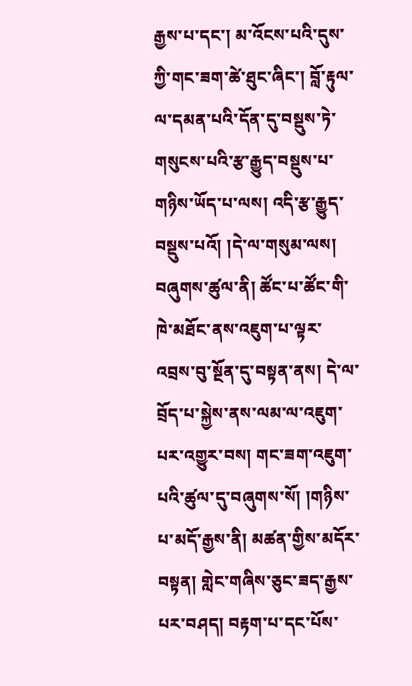རྒྱས་པ་དང་། མ་འོངས་པའི་དུས་ཀྱི་གང་ཟག་ཚེ་ཐུང་ཞིང་། བློ་རྟུལ་ལ་དམན་པའི་དོན་དུ་བསྡུས་ཏེ་གསུངས་པའི་རྩ་རྒྱུད་བསྡུས་པ་གཉིས་ཡོད་པ་ལས། འདི་རྩ་རྒྱུད་བསྡུས་པའོ། །དེ་ལ་གསུམ་ལས། བཞུགས་ཚུལ་ནི། ཚོང་པ་ཚོང་གི་ཁེ་མཐོང་ནས་འཇུག་པ་ལྟར་འབྲས་བུ་སྔོན་དུ་བསྟན་ནས། དེ་ལ་བྲོད་པ་སྐྱེས་ནས་ལམ་ལ་འཇུག་པར་འགྱུར་བས། གང་ཟག་འཇུག་པའི་ཚུལ་དུ་བཞུགས་སོ། །གཉིས་པ་མདོ་རྒྱས་ནི། མཚན་གྱིས་མདོར་བསྟན། གླེང་གཞིས་ཅུང་ཟད་རྒྱས་པར་བཤད། བརྟག་པ་དང་པོས་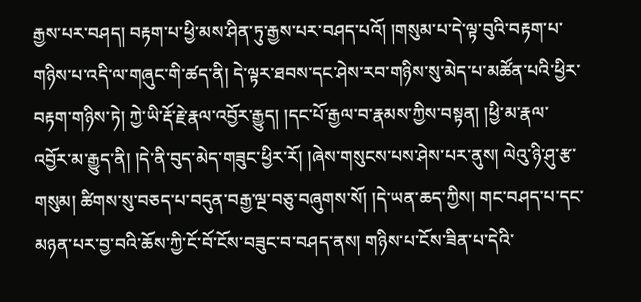རྒྱས་པར་བཤད། བརྟག་པ་ཕྱི་མས་ཤིན་ཏུ་རྒྱས་པར་བཤད་པའོ། །གསུམ་པ་དེ་ལྟ་བུའི་བརྟག་པ་གཉིས་པ་འདི་ལ་གཞུང་གི་ཚད་ནི། དེ་ལྟར་ཐབས་དང་ཤེས་རབ་གཉིས་སུ་མེད་པ་མཚོན་པའི་ཕྱིར་བརྟག་གཉིས་ཏེ། ཀྱེ་ཡི་རྡོ་རྗེ་རྣལ་འབྱོར་རྒྱུད། །དང་པོ་རྒྱལ་བ་རྣམས་ཀྱིས་བསྟན། །ཕྱི་མ་རྣལ་འབྱོར་མ་རྒྱུད་ནི། །དེ་ནི་བུད་མེད་གཟུང་ཕྱིར་རོ། །ཞེས་གསུངས་པས་ཤེས་པར་ནུས། ལེའུ་ཉི་ཤུ་རྩ་གསུམ། ཚིགས་སུ་བཅད་པ་བདུན་བརྒྱ་ལྔ་བཅུ་བཞུགས་སོ། །དེ་ཡན་ཆད་ཀྱིས། གང་བཤད་པ་དང་མཉན་པར་བྱ་བའི་ཆོས་ཀྱི་ངོ་བོ་ངོས་བཟུང་བ་བཤད་ནས། གཉིས་པ་ངོས་ཟིན་པ་དེའི་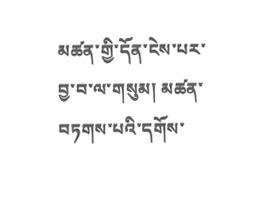མཚན་གྱི་དོན་ངེས་པར་བྱ་བ་ལ་གསུམ། མཚན་བཏགས་པའི་དགོས་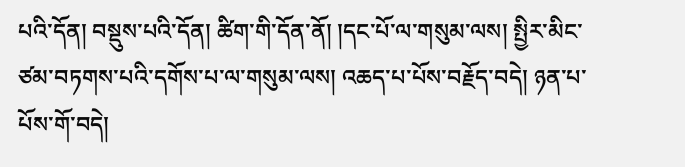པའི་དོན། བསྡུས་པའི་དོན། ཚིག་གི་དོན་ནོ། །དང་པོ་ལ་གསུམ་ལས། སྤྱིར་མིང་ཙམ་བཏགས་པའི་དགོས་པ་ལ་གསུམ་ལས། འཆད་པ་པོས་བརྗོད་བདེ། ཉན་པ་པོས་གོ་བདེ།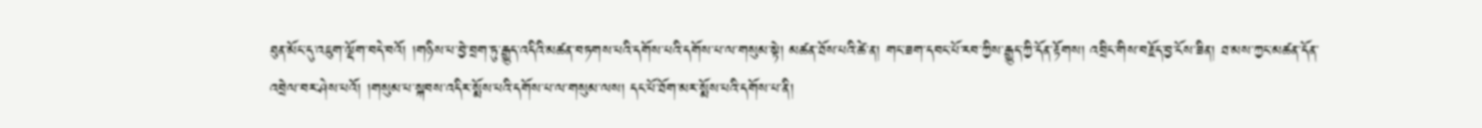ཐུན་མོང་དུ་འཇུག་ལྡོག་བདེ་བའོ། །གཉིས་པ་བྱེ་བྲག་ཏུ་རྒྱུད་འདིའི་མཚན་བཏགས་པའི་དགོས་པའི་དགོས་པ་ལ་གསུམ་སྟེ། མཚན་ཐོས་པའི་ཚེ་ན། གང་ཟག་དབང་པོ་རབ་ཀྱིས་རྒྱུད་ཀྱི་དོན་རྟོགས། འབྲིང་གིས་བརྗོད་བྱ་ངོས་ཟིན། ཐ་མས་ཀྱང་མཚན་དོན་འབྲེལ་བར་ཤེས་པའོ། །གསུམ་པ་སྐབས་འདིར་སྨོས་པའི་དགོས་པ་ལ་གསུམ་ལས། དང་པོ་ཐོག་མར་སྨོས་པའི་དགོས་པ་ནི།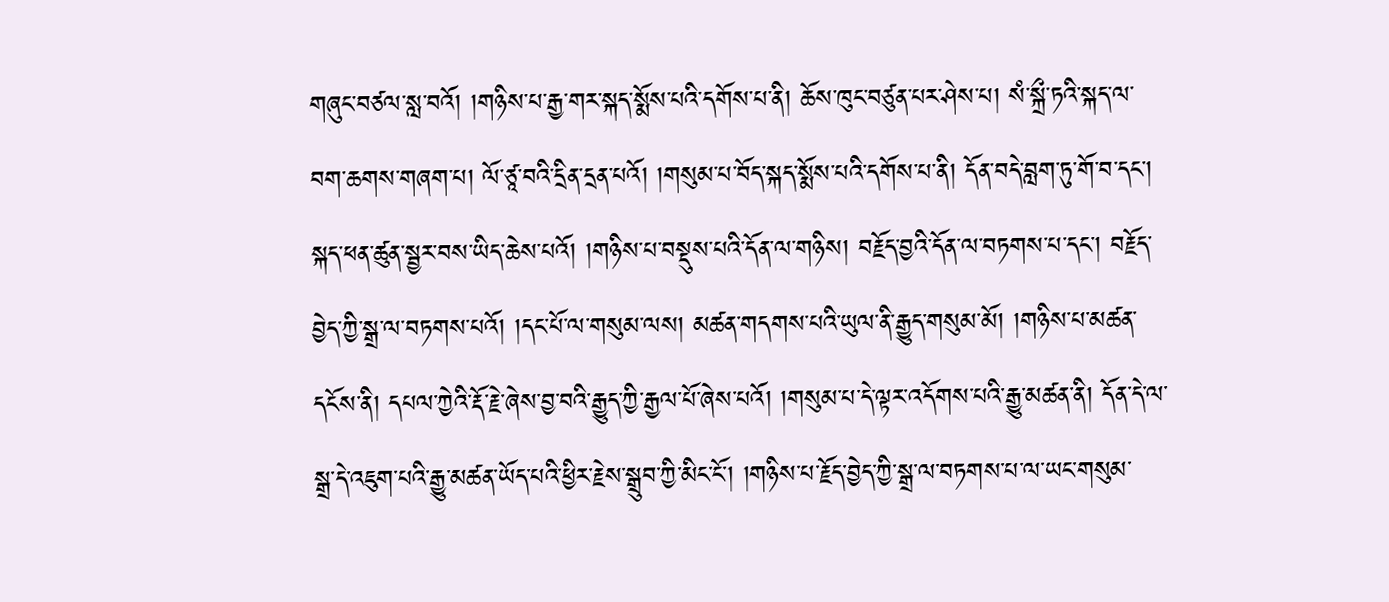གཞུང་བཙལ་སླ་བའོ། །གཉིས་པ་རྒྱ་གར་སྐད་སྨོས་པའི་དགོས་པ་ནི། ཆོས་ཁུང་བཙུན་པར་ཤེས་པ། སཾ་སྐྲྀ་ཏའི་སྐད་ལ་བག་ཆགས་གཞག་པ། ལོ་ཙཱ་བའི་དྲིན་དྲན་པའོ། །གསུམ་པ་བོད་སྐད་སྨོས་པའི་དགོས་པ་ནི། དོན་བདེ་བླག་ཏུ་གོ་བ་དང་། སྐད་ཕན་ཚུན་སྦྱར་བས་ཡིད་ཆེས་པའོ། །གཉིས་པ་བསྡུས་པའི་དོན་ལ་གཉིས། བརྗོད་བྱའི་དོན་ལ་བཏགས་པ་དང་། བརྗོད་བྱེད་ཀྱི་སྒྲ་ལ་བཏགས་པའོ། །དང་པོ་ལ་གསུམ་ལས། མཚན་གདགས་པའི་ཡུལ་ནི་རྒྱུད་གསུམ་མོ། །གཉིས་པ་མཚན་དངོས་ནི། དཔལ་ཀྱེའི་རྡོ་རྗེ་ཞེས་བྱ་བའི་རྒྱུད་ཀྱི་རྒྱལ་པོ་ཞེས་པའོ། །གསུམ་པ་དེ་ལྟར་འདོགས་པའི་རྒྱུ་མཚན་ནི། དོན་དེ་ལ་སྒྲ་དེ་འཇུག་པའི་རྒྱུ་མཚན་ཡོད་པའི་ཕྱིར་རྗེས་སྒྲུབ་ཀྱི་མིང་ངོ་། །གཉིས་པ་རྗོད་བྱེད་ཀྱི་སྒྲ་ལ་བཏགས་པ་ལ་ཡང་གསུམ་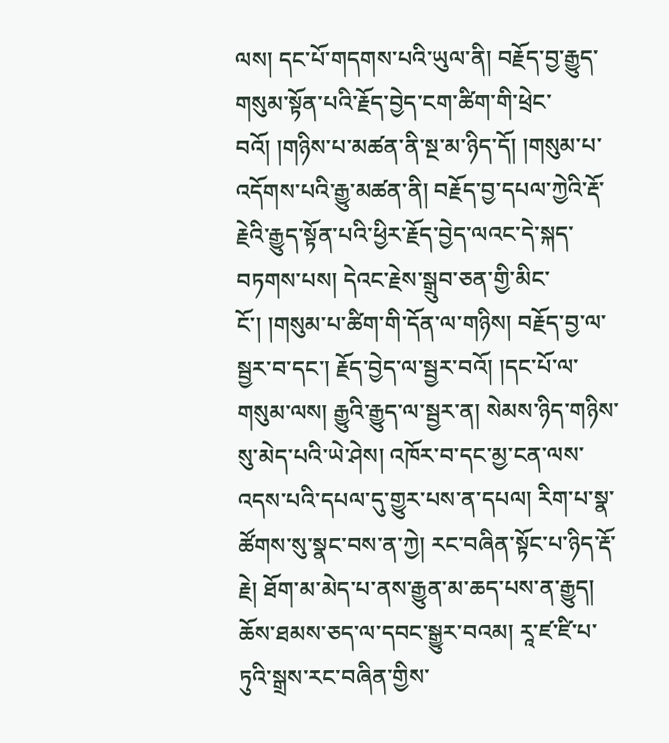ལས། དང་པོ་གདགས་པའི་ཡུལ་ནི། བརྗོད་བྱ་རྒྱུད་གསུམ་སྟོན་པའི་རྗོད་བྱེད་ངག་ཚིག་གི་ཕྲེང་བའོ། །གཉིས་པ་མཚན་ནི་སྔ་མ་ཉིད་དོ། །གསུམ་པ་འདོགས་པའི་རྒྱུ་མཚན་ནི། བརྗོད་བྱ་དཔལ་ཀྱེའི་རྡོ་རྗེའི་རྒྱུད་སྟོན་པའི་ཕྱིར་རྗོད་བྱེད་ལའང་དེ་སྐད་བཏགས་པས། དེའང་རྗེས་སྒྲུབ་ཅན་གྱི་མིང་ངོ་། །གསུམ་པ་ཚིག་གི་དོན་ལ་གཉིས། བརྗོད་བྱ་ལ་སྦྱར་བ་དང་། རྗོད་བྱེད་ལ་སྦྱར་བའོ། །དང་པོ་ལ་གསུམ་ལས། རྒྱུའི་རྒྱུད་ལ་སྦྱར་ན། སེམས་ཉིད་གཉིས་སུ་མེད་པའི་ཡེ་ཤེས། འཁོར་བ་དང་མྱ་ངན་ལས་འདས་པའི་དཔལ་དུ་གྱུར་པས་ན་དཔལ། རིག་པ་སྣ་ཚོགས་སུ་སྣང་བས་ན་ཀྱེ། རང་བཞིན་སྟོང་པ་ཉིད་རྡོ་རྗེ། ཐོག་མ་མེད་པ་ནས་རྒྱུན་མ་ཆད་པས་ན་རྒྱུད། ཆོས་ཐམས་ཅད་ལ་དབང་སྒྱུར་བའམ། རཱ་ཛ་ཛི་པ་ཏུའི་སྒྲས་རང་བཞིན་གྱིས་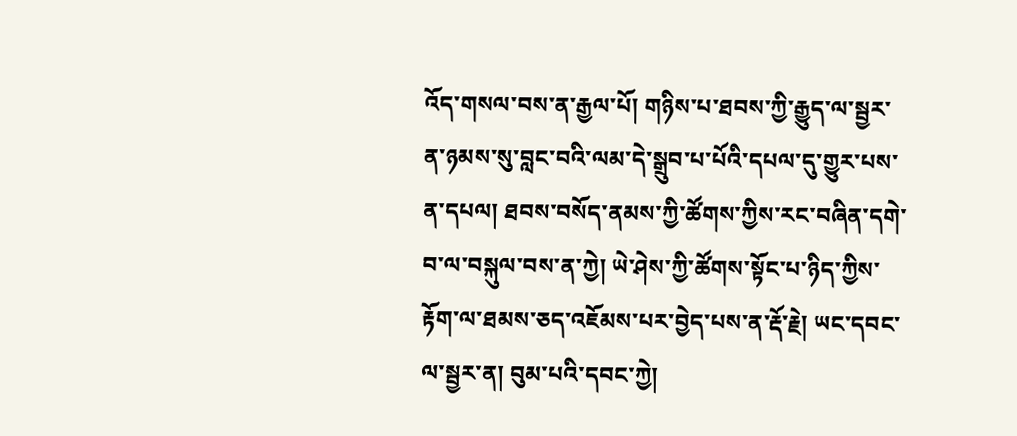འོད་གསལ་བས་ན་རྒྱལ་པོ། གཉིས་པ་ཐབས་ཀྱི་རྒྱུད་ལ་སྦྱར་ན་ཉམས་སུ་བླང་བའི་ལམ་དེ་སྒྲུབ་པ་པོའི་དཔལ་དུ་གྱུར་པས་ན་དཔལ། ཐབས་བསོད་ནམས་ཀྱི་ཚོགས་ཀྱིས་རང་བཞིན་དགེ་བ་ལ་བསྐུལ་བས་ན་ཀྱེ། ཡེ་ཤེས་ཀྱི་ཚོགས་སྟོང་པ་ཉིད་ཀྱིས་རྟོག་ལ་ཐམས་ཅད་འཇོམས་པར་བྱེད་པས་ན་རྡོ་རྗེ། ཡང་དབང་ལ་སྦྱར་ན། བུམ་པའི་དབང་ཀྱེ།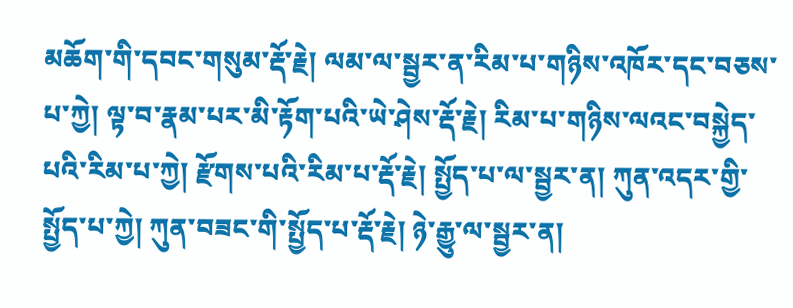མཆོག་གི་དབང་གསུམ་རྡོ་རྗེ། ལམ་ལ་སྦྱར་ན་རིམ་པ་གཉིས་འཁོར་དང་བཅས་པ་ཀྱེ། ལྟ་བ་རྣམ་པར་མི་རྟོག་པའི་ཡེ་ཤེས་རྡོ་རྗེ། རིམ་པ་གཉིས་ལའང་བསྐྱེད་པའི་རིམ་པ་ཀྱེ། རྫོགས་པའི་རིམ་པ་རྡོ་རྗེ། སྤྱོད་པ་ལ་སྦྱར་ན། ཀུན་འདར་གྱི་སྤྱོད་པ་ཀྱེ། ཀུན་བཟང་གི་སྤྱོད་པ་རྡོ་རྗེ། ཉེ་རྒྱུ་ལ་སྦྱར་ན།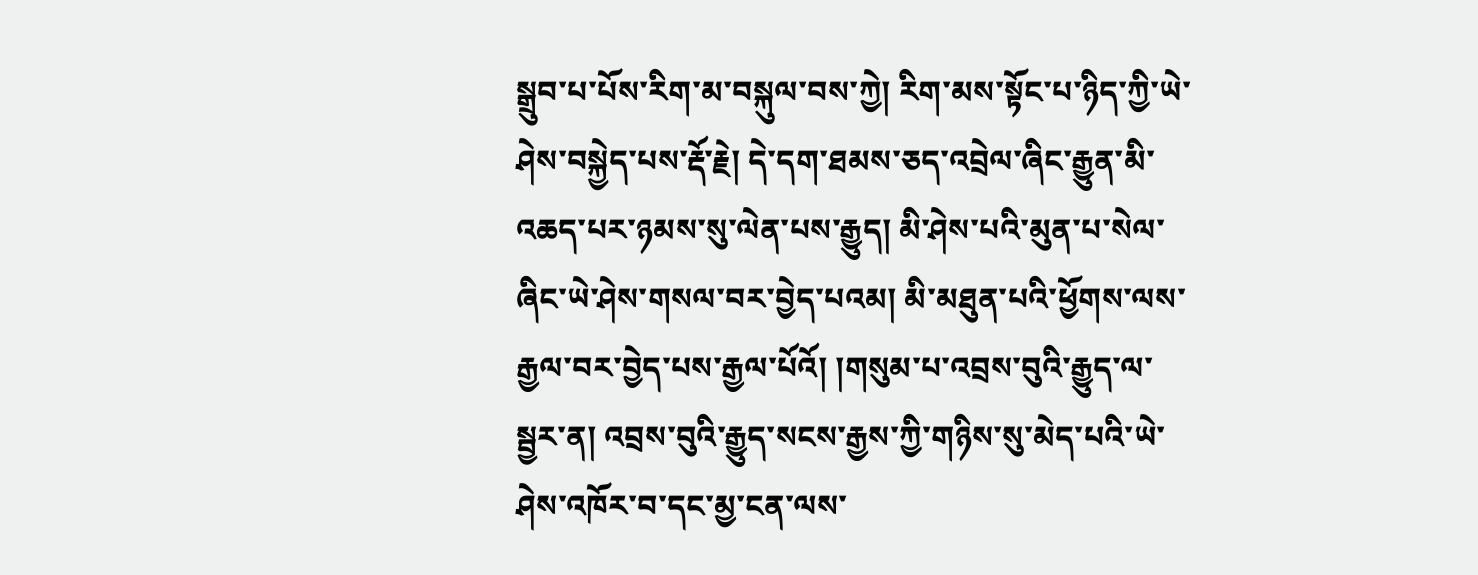སྒྲུབ་པ་པོས་རིག་མ་བསྐུལ་བས་ཀྱེ། རིག་མས་སྟོང་པ་ཉིད་ཀྱི་ཡེ་ཤེས་བསྐྱེད་པས་རྡོ་རྗེ། དེ་དག་ཐམས་ཅད་འབྲེལ་ཞིང་རྒྱུན་མི་འཆད་པར་ཉམས་སུ་ལེན་པས་རྒྱུད། མི་ཤེས་པའི་མུན་པ་སེལ་ཞིང་ཡེ་ཤེས་གསལ་བར་བྱེད་པའམ། མི་མཐུན་པའི་ཕྱོགས་ལས་རྒྱལ་བར་བྱེད་པས་རྒྱལ་པོའོ། །གསུམ་པ་འབྲས་བུའི་རྒྱུད་ལ་སྦྱར་ན། འབྲས་བུའི་རྒྱུད་སངས་རྒྱས་ཀྱི་གཉིས་སུ་མེད་པའི་ཡེ་ཤེས་འཁོར་བ་དང་མྱ་ངན་ལས་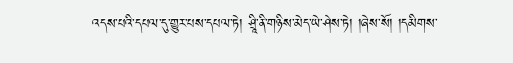འདས་པའི་དཔལ་དུ་གྱུར་པས་དཔལ་ཏེ། ཤྲཱི་ནི་གཉིས་མེད་ཡེ་ཤེས་ཏེ། །ཞེས་སོ། །དམིགས་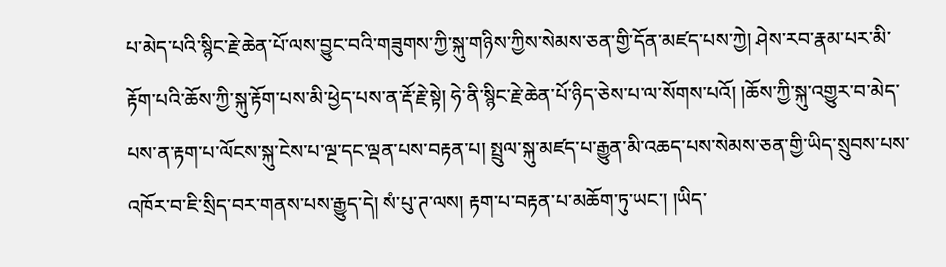པ་མེད་པའི་སྙིང་རྗེ་ཆེན་པོ་ལས་བྱུང་བའི་གཟུགས་ཀྱི་སྐུ་གཉིས་ཀྱིས་སེམས་ཅན་གྱི་དོན་མཛད་པས་ཀྱེ། ཤེས་རབ་རྣམ་པར་མི་རྟོག་པའི་ཆོས་ཀྱི་སྐུ་རྟོག་པས་མི་ཕྱེད་པས་ན་རྡོ་རྗེ་སྟེ། ཧེ་ནི་སྙིང་རྗེ་ཆེན་པོ་ཉིད་ཅེས་པ་ལ་སོགས་པའོ། །ཆོས་ཀྱི་སྐུ་འགྱུར་བ་མེད་པས་ན་རྟག་པ་ལོངས་སྐུ་ངེས་པ་ལྔ་དང་ལྡན་པས་བརྟན་པ། སྤྲུལ་སྐུ་མཛད་པ་རྒྱུན་མི་འཆད་པས་སེམས་ཅན་གྱི་ཡིད་སྲུབས་པས་འཁོར་བ་ཇི་སྲིད་བར་གནས་པས་རྒྱུད་དེ། སཾ་པུ་ཊ་ལས། རྟག་པ་བརྟན་པ་མཆོག་ཏུ་ཡང་། །ཡིད་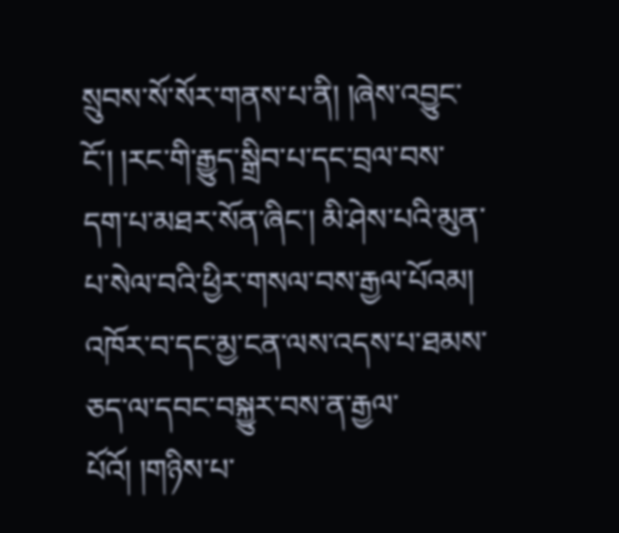སྲུབས་སོ་སོར་གནས་པ་ནི། །ཞེས་འབྱུང་ངོ་། །རང་གི་རྒྱུད་སྒྲིབ་པ་དང་བྲལ་བས་དག་པ་མཐར་སོན་ཞིང་། མི་ཤེས་པའི་མུན་པ་སེལ་བའི་ཕྱིར་གསལ་བས་རྒྱལ་པོའམ། འཁོར་བ་དང་མྱ་ངན་ལས་འདས་པ་ཐམས་ཅད་ལ་དབང་བསྐྱུར་བས་ན་རྒྱལ་པོའོ། །གཉིས་པ་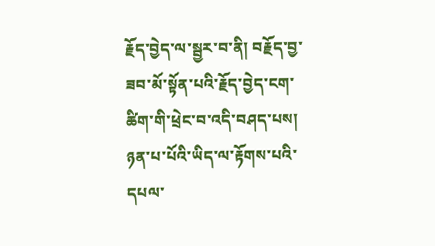རྗོད་བྱེད་ལ་སྦྱར་བ་ནི། བརྗོད་བྱ་ཟབ་མོ་སྟོན་པའི་རྗོད་བྱེད་ངག་ཚིག་གི་ཕྲེང་བ་འདི་བཤད་པས། ཉན་པ་པོའི་ཡིད་ལ་རྟོགས་པའི་དཔལ་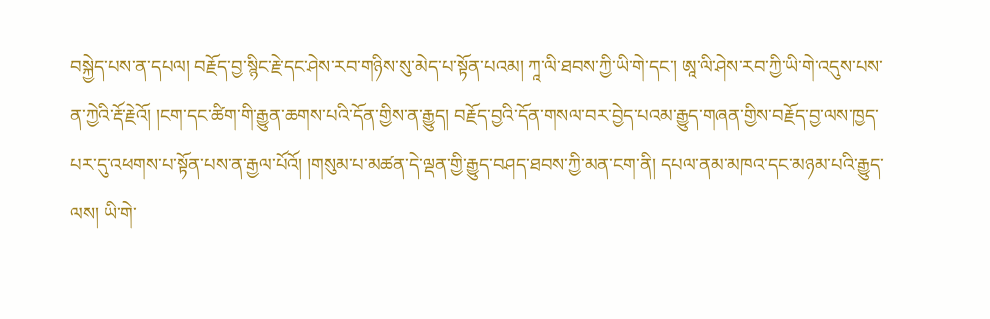བསྐྱེད་པས་ན་དཔལ། བརྗོད་བྱ་སྙིང་རྗེ་དང་ཤེས་རབ་གཉིས་སུ་མེད་པ་སྟོན་པའམ། ཀཱ་ལི་ཐབས་ཀྱི་ཡི་གེ་དང་། ཨཱ་ལི་ཤེས་རབ་ཀྱི་ཡི་གེ་འདུས་པས་ན་ཀྱེའི་རྡོ་རྗེའོ། །ངག་དང་ཚིག་གི་རྒྱུན་ཆགས་པའི་དོན་གྱིས་ན་རྒྱུད། བརྗོད་བྱའི་དོན་གསལ་བར་བྱེད་པའམ་རྒྱུད་གཞན་གྱིས་བརྗོད་བྱ་ལས་ཁྱད་པར་དུ་འཕགས་པ་སྟོན་པས་ན་རྒྱལ་པོའོ། །གསུམ་པ་མཚན་དེ་ལྡན་གྱི་རྒྱུད་བཤད་ཐབས་ཀྱི་མན་ངག་ནི། དཔལ་ནམ་མཁའ་དང་མཉམ་པའི་རྒྱུད་ལས། ཡི་གེ་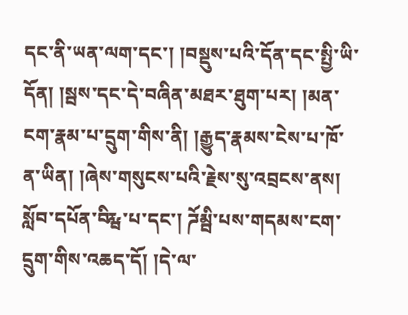དང་ནི་ཡན་ལག་དང་། །བསྡུས་པའི་དོན་དང་སྤྱི་ཡི་དོན། །སྦས་དང་དེ་བཞིན་མཐར་ཐུག་པར། །མན་ངག་རྣམ་པ་དྲུག་གིས་ནི། །རྒྱུད་རྣམས་ངེས་པ་ཁོ་ན་ཡིན། །ཞེས་གསུངས་པའི་རྗེས་སུ་འབྲངས་ནས། སློབ་དཔོན་བིརྺ་པ་དང་། ཌོམྦི་པས་གདམས་ངག་དྲུག་གིས་འཆད་དོ། །དེ་ལ་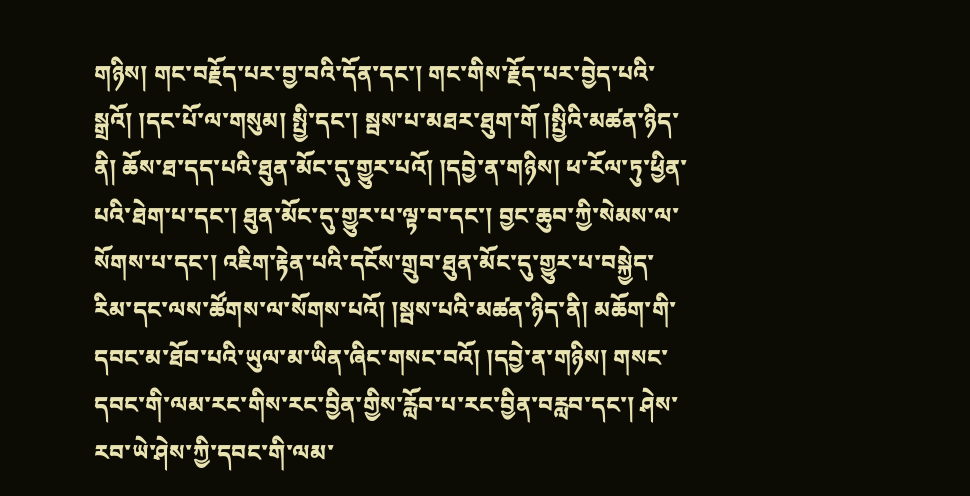གཉིས། གང་བརྗོད་པར་བྱ་བའི་དོན་དང་། གང་གིས་རྗོད་པར་བྱེད་པའི་སྒྲའོ། །དང་པོ་ལ་གསུམ། སྤྱི་དང་། སྦས་པ་མཐར་ཐུག་གོ །སྤྱིའི་མཚན་ཉིད་ནི། ཆོས་ཐ་དད་པའི་ཐུན་མོང་དུ་གྱུར་པའོ། །དབྱེ་ན་གཉིས། ཕ་རོལ་ཏུ་ཕྱིན་པའི་ཐེག་པ་དང་། ཐུན་མོང་དུ་གྱུར་པ་ལྟ་བ་དང་། བྱང་ཆུབ་ཀྱི་སེམས་ལ་སོགས་པ་དང་། འཇིག་རྟེན་པའི་དངོས་གྲུབ་ཐུན་མོང་དུ་གྱུར་པ་བསྐྱེད་རིམ་དང་ལས་ཚོགས་ལ་སོགས་པའོ། །སྦས་པའི་མཚན་ཉིད་ནི། མཆོག་གི་དབང་མ་ཐོབ་པའི་ཡུལ་མ་ཡིན་ཞིང་གསང་བའོ། །དབྱེ་ན་གཉིས། གསང་དབང་གི་ལམ་རང་གིས་རང་བྱིན་གྱིས་རློབ་པ་རང་བྱིན་བརླབ་དང་། ཤེས་རབ་ཡེ་ཤེས་ཀྱི་དབང་གི་ལམ་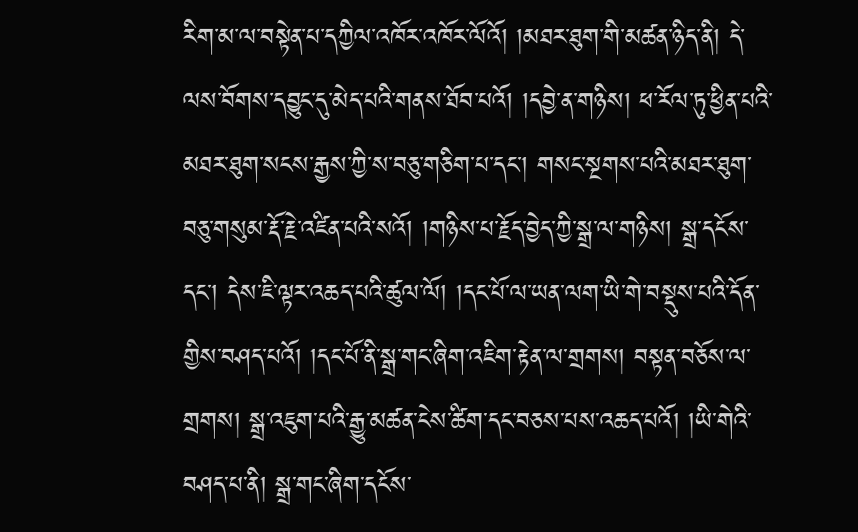རིག་མ་ལ་བསྟེན་པ་དཀྱིལ་འཁོར་འཁོར་ལོའོ། །མཐར་ཐུག་གི་མཚན་ཉིད་ནི། དེ་ལས་བོགས་དབྱུང་དུ་མེད་པའི་གནས་ཐོབ་པའོ། །དབྱེ་ན་གཉིས། ཕ་རོལ་ཏུ་ཕྱིན་པའི་མཐར་ཐུག་སངས་རྒྱས་ཀྱི་ས་བཅུ་གཅིག་པ་དང་། གསང་སྔགས་པའི་མཐར་ཐུག་བཅུ་གསུམ་རྡོ་རྗེ་འཛིན་པའི་སའོ། །གཉིས་པ་རྗོད་བྱེད་ཀྱི་སྒྲ་ལ་གཉིས། སྒྲ་དངོས་དང་། དེས་ཇི་ལྟར་འཆད་པའི་ཚུལ་ལོ། །དང་པོ་ལ་ཡན་ལག་ཡི་གེ་བསྡུས་པའི་དོན་གྱིས་བཤད་པའོ། །དང་པོ་ནི་སྒྲ་གང་ཞིག་འཇིག་རྟེན་ལ་གྲགས། བསྟན་བཅོས་ལ་གྲགས། སྒྲ་འཇུག་པའི་རྒྱུ་མཚན་ངེས་ཚིག་དང་བཅས་པས་འཆད་པའོ། །ཡི་གེའི་བཤད་པ་ནི། སྒྲ་གང་ཞིག་དངོས་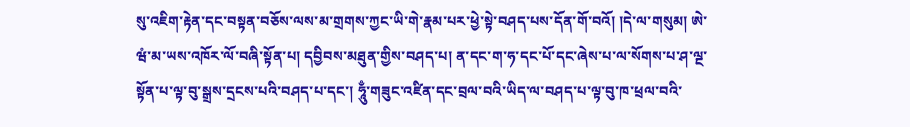སུ་འཇིག་རྟེན་དང་བསྟན་བཅོས་ལས་མ་གྲགས་ཀྱང་ཡི་གེ་རྣམ་པར་ཕྱེ་སྟེ་བཤད་པས་དོན་གོ་བའོ། །དེ་ལ་གསུམ། ཨེ་ཝཾ་མ་ཡས་འཁོར་ལོ་བཞི་སྟོན་པ། དབྱིབས་མཐུན་གྱིས་བཤད་པ། ན་དང་ག་ཧ་དང་པོ་དང་ཞེས་པ་ལ་སོགས་པ་ཤ་ལྔ་སྟོན་པ་ལྟ་བུ་སྒྲས་དྲངས་པའི་བཤད་པ་དང་། ཧཱུྃ་གཟུང་འཛིན་དང་བྲལ་བའི་ཡིད་ལ་བཤད་པ་ལྟ་བུ་ཁ་ཕྲལ་བའི་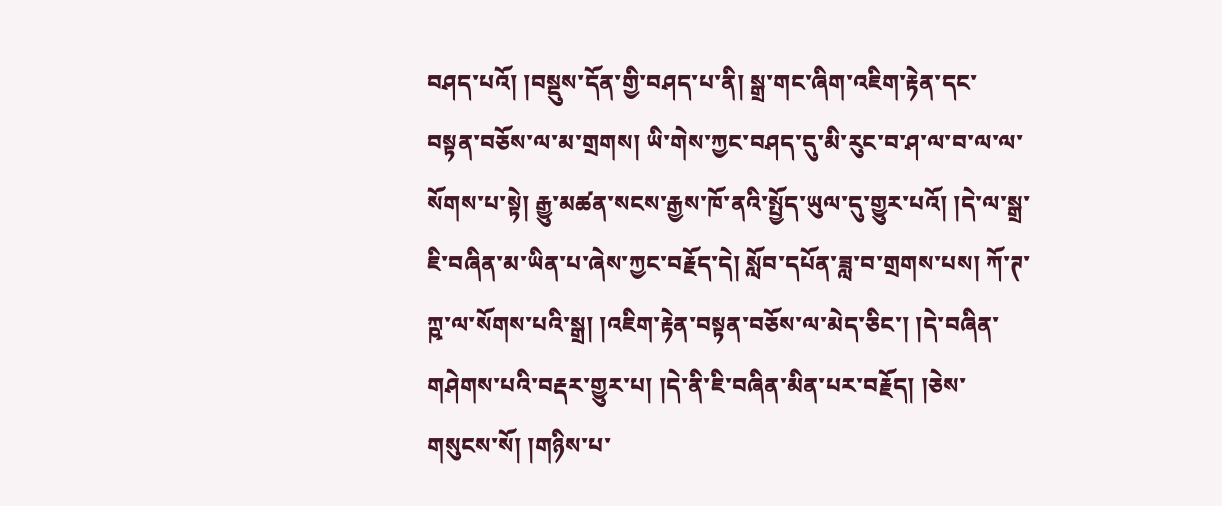བཤད་པའོ། །བསྡུས་དོན་གྱི་བཤད་པ་ནི། སྒྲ་གང་ཞིག་འཇིག་རྟེན་དང་བསྟན་བཅོས་ལ་མ་གྲགས། ཡི་གེས་ཀྱང་བཤད་དུ་མི་རུང་བ་ཤ་ལ་བ་ལ་ལ་སོགས་པ་སྟེ། རྒྱུ་མཚན་སངས་རྒྱས་ཁོ་ནའི་སྤྱོད་ཡུལ་དུ་གྱུར་པའོ། །དེ་ལ་སྒྲ་ཇི་བཞིན་མ་ཡིན་པ་ཞེས་ཀྱང་བརྗོད་དེ། སློབ་དཔོན་ཟླ་བ་གྲགས་པས། ཀོ་ཊ་ཀྵ་ལ་སོགས་པའི་སྒྲ། །འཇིག་རྟེན་བསྟན་བཅོས་ལ་མེད་ཅིང་། །དེ་བཞིན་གཤེགས་པའི་བརྡར་གྱུར་པ། །དེ་ནི་ཇི་བཞིན་མིན་པར་བརྗོད། །ཅེས་གསུངས་སོ། །གཉིས་པ་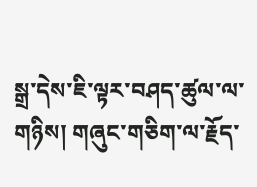སྒྲ་དེས་ཇི་ལྟར་བཤད་ཚུལ་ལ་གཉིས། གཞུང་གཅིག་ལ་རྗོད་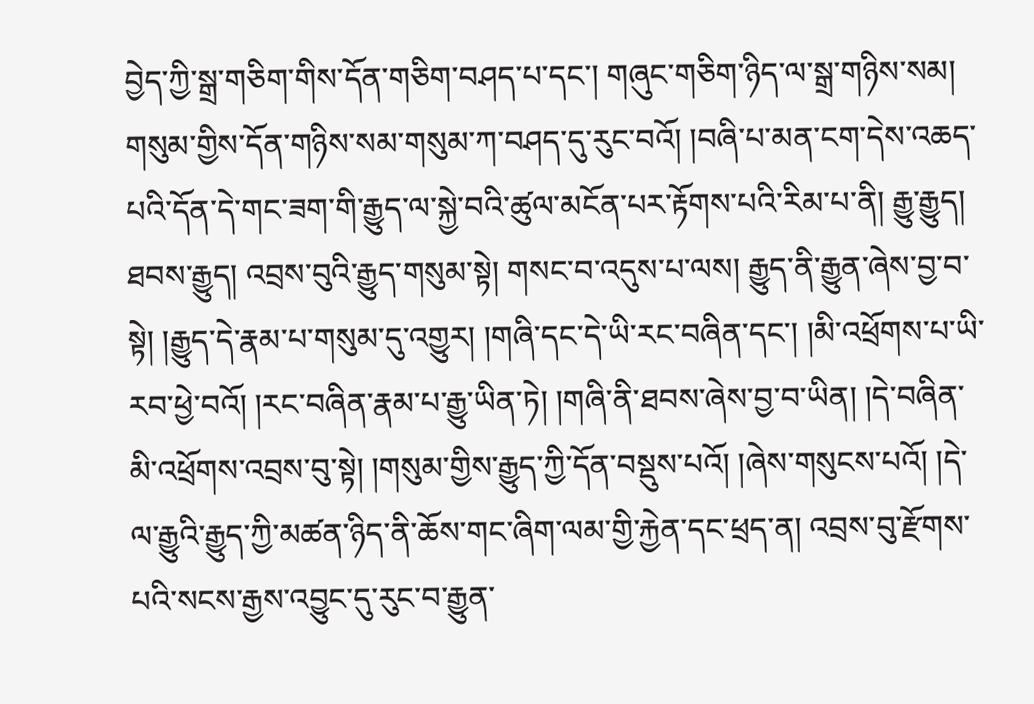བྱེད་ཀྱི་སྒྲ་གཅིག་གིས་དོན་གཅིག་བཤད་པ་དང་། གཞུང་གཅིག་ཉིད་ལ་སྒྲ་གཉིས་སམ། གསུམ་གྱིས་དོན་གཉིས་སམ་གསུམ་ཀ་བཤད་དུ་རུང་བའོ། །བཞི་པ་མན་ངག་དེས་འཆད་པའི་དོན་དེ་གང་ཟག་གི་རྒྱུད་ལ་སྐྱེ་བའི་ཚུལ་མངོན་པར་རྟོགས་པའི་རིམ་པ་ནི། རྒྱུ་རྒྱུད། ཐབས་རྒྱུད། འབྲས་བུའི་རྒྱུད་གསུམ་སྟེ། གསང་བ་འདུས་པ་ལས། རྒྱུད་ནི་རྒྱུན་ཞེས་བྱ་བ་སྟེ། །རྒྱུད་དེ་རྣམ་པ་གསུམ་དུ་འགྱུར། །གཞི་དང་དེ་ཡི་རང་བཞིན་དང་། །མི་འཕྲོགས་པ་ཡི་རབ་ཕྱེ་བའོ། །རང་བཞིན་རྣམ་པ་རྒྱུ་ཡིན་ཏེ། །གཞི་ནི་ཐབས་ཞེས་བྱ་བ་ཡིན། །དེ་བཞིན་མི་འཕྲོགས་འབྲས་བུ་སྟེ། །གསུམ་གྱིས་རྒྱུད་ཀྱི་དོན་བསྡུས་པའོ། །ཞེས་གསུངས་པའོ། །དེ་ལ་རྒྱུའི་རྒྱུད་ཀྱི་མཚན་ཉིད་ནི་ཆོས་གང་ཞིག་ལམ་གྱི་རྐྱེན་དང་ཕྲད་ན། འབྲས་བུ་རྫོགས་པའི་སངས་རྒྱས་འབྱུང་དུ་རུང་བ་རྒྱུན་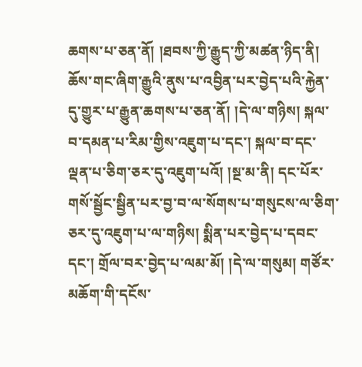ཆགས་པ་ཅན་ནོ། །ཐབས་ཀྱི་རྒྱུད་ཀྱི་མཚན་ཉིད་ནི། ཆོས་གང་ཞིག་རྒྱུའི་ནུས་པ་འབྱིན་པར་བྱེད་པའི་རྐྱེན་དུ་གྱུར་པ་རྒྱུན་ཆགས་པ་ཅན་ནོ། །དེ་ལ་གཉིས། སྐལ་བ་དམན་པ་རིམ་གྱིས་འཇུག་པ་དང་། སྐལ་བ་དང་ལྡན་པ་ཅིག་ཅར་དུ་འཇུག་པའོ། །སྔ་མ་ནི། དང་པོར་གསོ་སྦྱོང་སྦྱིན་པར་བྱ་བ་ལ་སོགས་པ་གསུངས་ལ་ཅིག་ཅར་དུ་འཇུག་པ་ལ་གཉིས། སྨིན་པར་བྱེད་པ་དབང་དང་། གྲོལ་བར་བྱེད་པ་ལམ་མོ། །དེ་ལ་གསུམ། གཙོར་མཆོག་གི་དངོས་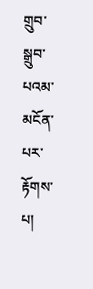གྲུབ་སྒྲུབ་པའམ་མངོན་པར་རྟོགས་པ།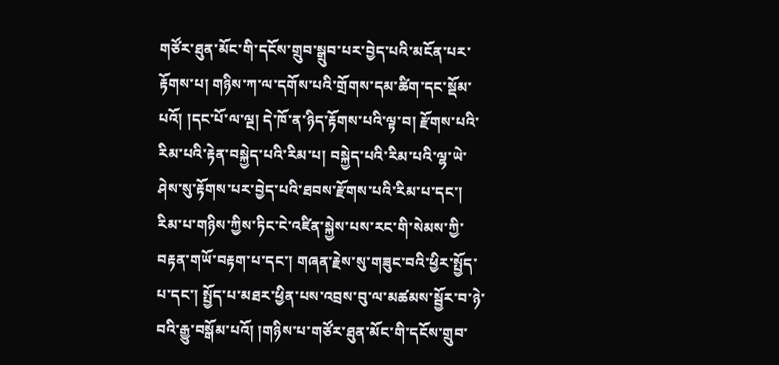གཙོར་ཐུན་མོང་གི་དངོས་གྲུབ་སྒྲུབ་པར་བྱེད་པའི་མངོན་པར་རྟོགས་པ། གཉིས་ཀ་ལ་དགོས་པའི་གྲོགས་དམ་ཚིག་དང་སྡོམ་པའོ། །དང་པོ་ལ་ལྔ། དེ་ཁོ་ན་ཉིད་རྟོགས་པའི་ལྟ་བ། རྫོགས་པའི་རིམ་པའི་རྟེན་བསྐྱེད་པའི་རིམ་པ། བསྐྱེད་པའི་རིམ་པའི་ལྷ་ཡེ་ཤེས་སུ་རྟོགས་པར་བྱེད་པའི་ཐབས་རྫོགས་པའི་རིམ་པ་དང་། རིམ་པ་གཉིས་ཀྱིས་ཏིང་ངེ་འཛིན་སྐྱེས་པས་རང་གི་སེམས་ཀྱི་བརྟན་གཡོ་བརྟག་པ་དང་། གཞན་རྗེས་སུ་གཟུང་བའི་ཕྱིར་སྤྱོད་པ་དང་། སྤྱོད་པ་མཐར་ཕྱིན་པས་འབྲས་བུ་ལ་མཚམས་སྦྱོར་བ་ཉེ་བའི་རྒྱུ་བསྒོམ་པའོ། །གཉིས་པ་གཙོར་ཐུན་མོང་གི་དངོས་གྲུབ་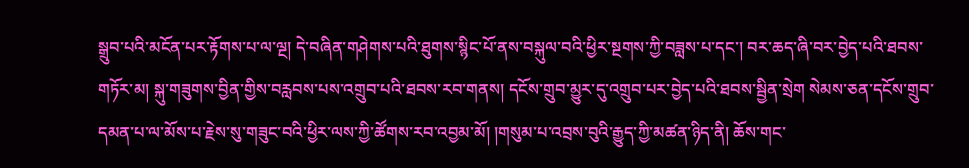སྒྲུབ་པའི་མངོན་པར་རྟོགས་པ་ལ་ལྔ། དེ་བཞིན་གཤེགས་པའི་ཐུགས་སྙིང་པོ་ནས་བསྐུལ་བའི་ཕྱིར་སྔགས་ཀྱི་བཟླས་པ་དང་། བར་ཆད་ཞི་བར་བྱེད་པའི་ཐབས་གཏོར་མ། སྐུ་གཟུགས་བྱིན་གྱིས་བརླབས་པས་འགྲུབ་པའི་ཐབས་རབ་གནས། དངོས་གྲུབ་མྱུར་དུ་འགྲུབ་པར་བྱེད་པའི་ཐབས་སྦྱིན་སྲེག སེམས་ཅན་དངོས་གྲུབ་དམན་པ་ལ་མོས་པ་རྗེས་སུ་གཟུང་བའི་ཕྱིར་ལས་ཀྱི་ཚོགས་རབ་འབྱམ་མོ། །གསུམ་པ་འབྲས་བུའི་རྒྱུད་ཀྱི་མཚན་ཉིད་ནི། ཆོས་གང་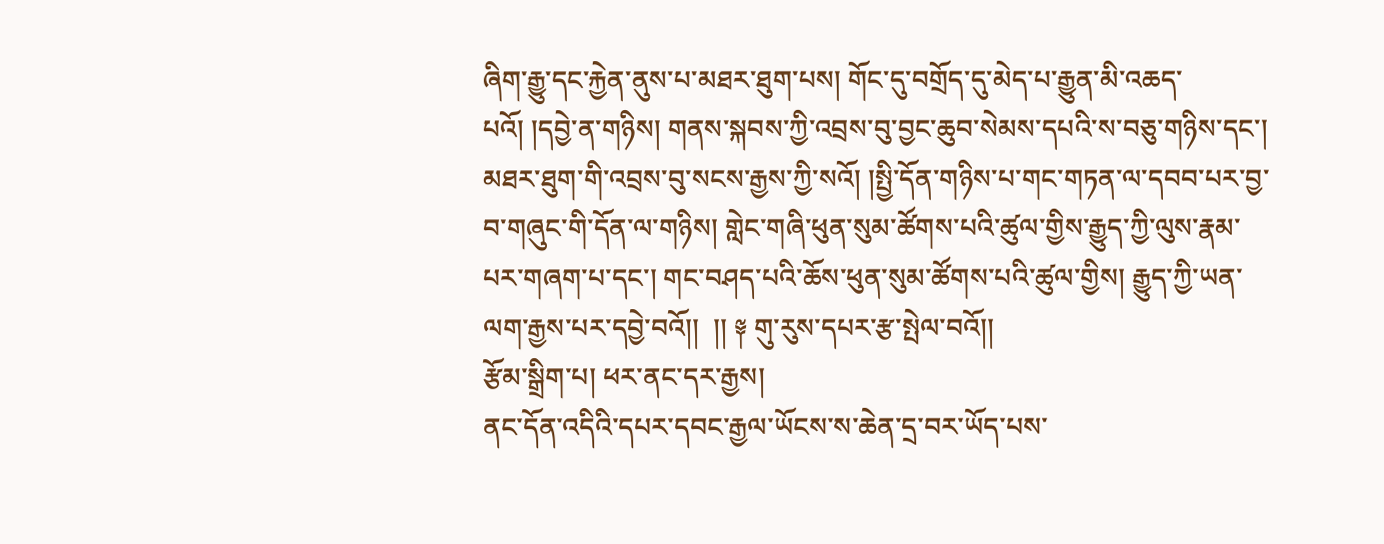ཞིག་རྒྱུ་དང་རྐྱེན་ནུས་པ་མཐར་ཐུག་པས། གོང་དུ་བགྲོད་དུ་མེད་པ་རྒྱུན་མི་འཆད་པའོ། །དབྱེ་ན་གཉིས། གནས་སྐབས་ཀྱི་འབྲས་བུ་བྱང་ཆུབ་སེམས་དཔའི་ས་བཅུ་གཉིས་དང་། མཐར་ཐུག་གི་འབྲས་བུ་སངས་རྒྱས་ཀྱི་སའོ། །སྤྱི་དོན་གཉིས་པ་གང་གཏན་ལ་དབབ་པར་བྱ་བ་གཞུང་གི་དོན་ལ་གཉིས། གླེང་གཞི་ཕུན་སུམ་ཚོགས་པའི་ཚུལ་གྱིས་རྒྱུད་ཀྱི་ལུས་རྣམ་པར་གཞག་པ་དང་། གང་བཤད་པའི་ཆོས་ཕུན་སུམ་ཚོགས་པའི་ཚུལ་གྱིས། རྒྱུད་ཀྱི་ཡན་ལག་རྒྱས་པར་དབྱེ་བའོ།།  །། ༈ གུ་རུས་དཔར་རྩ་སྤེལ་བའོ།།
རྩོམ་སྒྲིག་པ། ཕར་ནང་དར་རྒྱས།
ནང་དོན་འདིའི་དཔར་དབང་རྒྱལ་ཡོངས་ས་ཆེན་དྲ་བར་ཡོད་པས་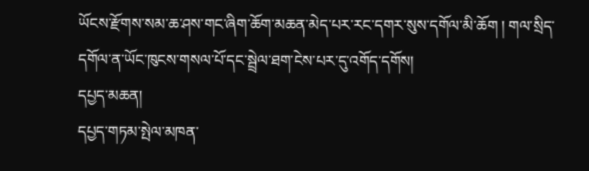ཡོངས་རྫོགས་སམ་ཆ་ཤས་གང་ཞིག་ཆོག་མཆན་མེད་པར་རང་དགར་སུས་དགོལ་མི་ཆོག ། གལ་སྲིད་དགོལ་ན་ཡོང་ཁུངས་གསལ་པོ་དང་སྦྲེལ་ཐག་ངེས་པར་དུ་འགོད་དགོས།
དཔྱད་མཆན།
དཔྱད་གཏམ་སྤེལ་མཁན་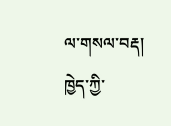ལ་གསལ་བརྡ།
ཁྱེད་ཀྱི་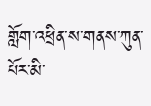གློག་འཕྲིན་ས་གནས་ཀུན་པོར་མི་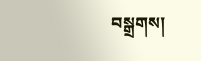བསྒྲགས།